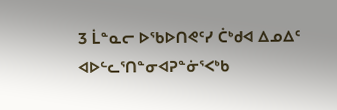3 ᒫᓐᓇᓕ ᐅᖃᐅᑎᕙᑦᓯ ᑖᒃᑯᐊ ᐃᓄᐃᑦ ᐊᐅᓪᓚᕐᑎᓐᓂᐊᕈᓐᓃᕐᐸᒃᑲ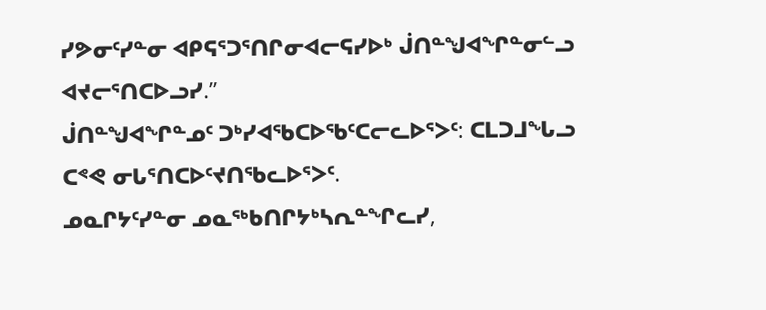ᓯᕗᓂᑦᓯᓐᓂ ᐊᑭᕋᕐᑐᕐᑎᒋᓂᐊᓕᕋᓯᐅᒃ ᒎᑎᓐᖑᐊᖏᓐᓂᓪᓗ ᐊᔪᓕᕐᑎᑕᐅᓗᓯ.”
ᒎᑎᓐᖑᐊᖏᓐᓄᑦ ᑐᒃᓯᐊᖃᑕᐅᖃᑦᑕᓕᓚᐅᕐᐳᑦ: ᑕᒪᑐᒧᖓᓗ ᑕᕝᕙ ᓂᒐᕐᑎᑕᐅᑦᔪᑎᖃᓚᐅᕐᐳᑦ.
ᓄᓇᒋᔭᑦᓯᓐᓂ ᓄᓇᖅᑲᑎᒋᔭᒃᓴᕆᓐᖏᓚᓯ,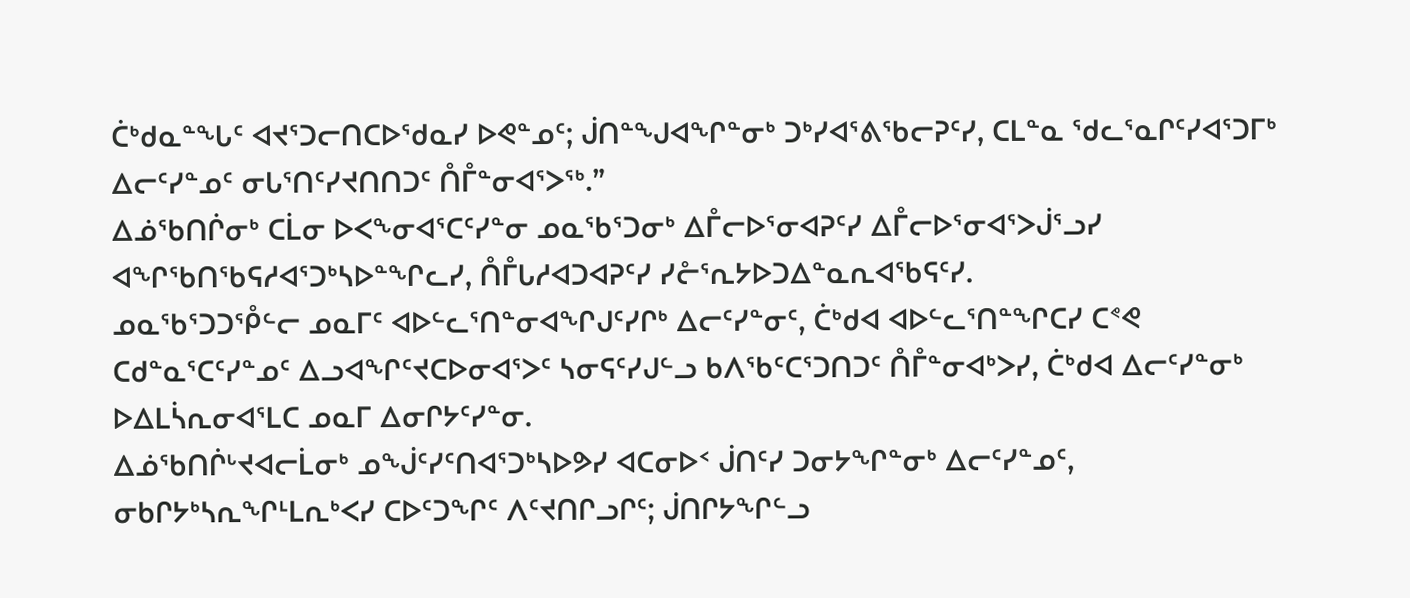ᑖᒃᑯᓇᓐᖓᑦ ᐊᔪᕐᑐᓕᑎᑕᐅᖁᓇᓯ ᐅᕙᓐᓄᑦ; ᒎᑎᓐᖑᐊᖏᓐᓂᒃ ᑐᒃᓯᐊᕐᕕᖃᓕᕈᑦᓯ, ᑕᒪᓐᓇ ᖁᓚᕐᓇᒋᑦᓯᐊᕐᑐᒥᒃ ᐃᓕᑦᓯᓐᓄᑦ ᓂᒐᕐᑎᑦᓯᔪᑎᑎᑐᑦ ᑍᒤᓐᓂᐊᕐᐳᖅ.”
ᐃᓅᖃᑎᒌᓂᒃ ᑕᒫᓂ ᐅᐸᖕᓂᐊᕐᑕᑦᓯᓐᓂ ᓄᓇᖃᕐᑐᓂᒃ ᐃᒤᓕᐅᕐᓂᐊᕈᑦᓯ ᐃᒤᓕᐅᕐᓂᐊᕐᐳᒎᕐᓗᓯ ᐊᖏᖃᑎᖃᕋᓱᐊᕐᑐᒃᓴᐅᓐᖏᓚᓯ, ᑍᒤᒐᓱᐊᑐᐊᕈᑦᓯ ᓯᓔᕐᕆᔭᐅᑐᐃᓐᓇᕆᐊᖃᕋᑦᓯ.
ᓄᓇᖃᕐᑐᑐᕾᓪᓕ ᓄᓇᒥᑦ ᐊᐅᓪᓚᕐᑎᓐᓂᐊᖏᒍᑦᓯᒋᒃ ᐃᓕᑦᓯᓐᓂᑦ, ᑖᒃᑯᐊ ᐊᐅᓪᓚᕐᑎᓐᖏᑕᓯ ᑕᕝᕙ ᑕᑯᓐᓇᕐᑕᑦᓯᓐᓄᑦ ᐃᓗᐊᖏᑦᔪᑕᐅᓂᐊᕐᐳᑦ ᓴᓂᕋᑦᓯᒍᓪᓗ ᑲᐱᖃᑦᑕᕐᑐᑎᑐᑦ ᑍᒤᓐᓂᐊᒃᐳᓯ, ᑖᒃᑯᐊ ᐃᓕᑦᓯᓐᓂᒃ ᐅᐃᒪᓵᕆᓂᐊᕐᒪᑕ ᓄᓇᒥ ᐃᓂᒋᔭᑦᓯᓐᓂ.
ᐃᓅᖃᑎᒌᒡᔪᐊᓕᒫᓂᒃ ᓄᖒᑦᓯᑦᑎᐊᕐᑐᒃᓴᐅᕗᓯ ᐊᑕᓂᐅᑉ ᒎᑎᑦᓯ ᑐᓂᔭᖏᓐᓂᒃ ᐃᓕᑦᓯᓐᓄᑦ, ᓂᑲᒋᔭᒃᓴᕆᖏᒻᒪᕆᒃᐸᓯ ᑕᐅᑦᑐᖏᑦ ᐱᑦᔪᑎᒋᓗᒋᑦ; ᒎᑎᒋᔭᖏᓪᓗ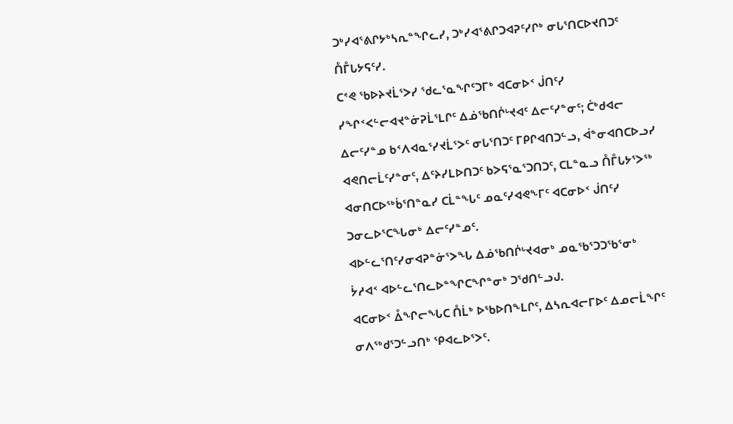ᑐᒃᓯᐊᕐᕕᒋᔭᒃᓴᕆᓐᖏᓚᓯ, ᑐᒃᓯᐊᕐᕕᒋᑐᐊᕈᑦᓯᒋᒃ ᓂᒐᕐᑎᑕᐅᔪᑎᑐᑦ ᑍᒤᒐᔭᕋᑦᓯ.
ᑕᕝᕙ ᖃᐅᔨᔪᒫᕐᐳᓯ ᖁᓚᕐᓇᖏᑦᑐᒥᒃ ᐊᑕᓂᐅᑉ ᒎᑎᑦᓯ ᓯᖏᑉᐸᓪᓕᐊᔪᓐᓃᕈᒫᕐᒪᒋᑦ ᐃᓅᖃᑎᒌᒡᔪᐊᑦ ᐃᓕᑦᓯᓐᓂᑦ; ᑖᒃᑯᐊᓕ ᐃᓕᑦᓯᓐᓄ ᑲᑉᐱᐊᓇᕐᓯᔪᒫᕐᐳᑦ ᓂᒐᕐᑎᑐᑦ ᒥᑭᒋᐊᑎᑐᓪᓗ, ᐋᓐᓂᐊᑎᑕᐅᓗᓯ ᐊᕙᑎᓕᒫᑦᓯᓐᓂᑦ, ᐃᑦᔨᓯᒪᐅᑎᑐᑦ ᑲᐳᕋᕐᓇᕐᑐᑎᑐᑦ, ᑕᒪᓐᓇᓗ ᑍᒤᒐᔭᕐᐳᖅ ᐊᓂᑎᑕᐅᖅᑳᕐᑎᓐᓇᓯ ᑕᒫᓐᖓᑦ ᓄᓇᑦᓯᐊᕙᖕᒥᑦ ᐊᑕᓂᐅᑉ ᒎᑎᑦᓯ ᑐᓂᓚᐅᕐᑕᖓᓂᒃ ᐃᓕᑦᓯᓐᓄᑦ.
ᐊᐅᓪᓚᕐᑎᑦᓯᓂᐊᕈᓐᓃᕐᐳᖓ ᐃᓅᖃᑎᒌᒡᔪᐊᓂᒃ ᓄᓇᖃᕐᑐᑐᖃᕐᓂᒃ ᔮᓱᐊᑉ ᐊᐅᓪᓚᕐᑎᓚᐅᓐᖏᑕᖏᓐᓂᒃ ᑐᖁᑎᓪᓗᒍ.
ᐊᑕᓂᐅᑉ ᐂᖏᓕᖓᑕ ᑍᒫᒃ ᐅᖃᐅᑎᖕᒪᒋᑦ, ᐃᓴᕆᐊᓕᒥᐅᑦ ᐃᓄᓕᒫᖏᑦ ᓂᐱᖅᑯᕐᑐᓪᓗᑎᒃ ᕿᐊᓚᐅᕐᐳᑦ.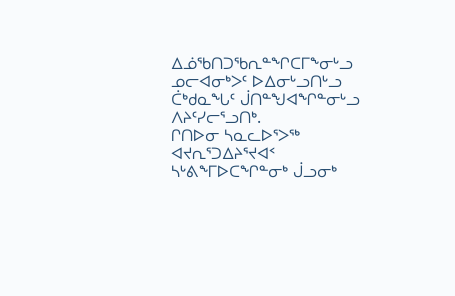ᐃᓅᖃᑎᑐᖃᕆᓐᖏᑕᒥᖕᓂᒡᓗ ᓄᓕᐊᓂᒃᐳᑦ ᐅᐃᓂᒡᓗᑎᒡᓗ ᑖᒃᑯᓇᖓᑦ ᒎᑎᓐᖑᐊᖏᓐᓂᒡᓗ ᐱᔨᑦᓯᓕᕐᓗᑎᒃ.
ᒋᑎᐅᓂ ᓴᓇᓚᐅᕐᐳᖅ ᐊᔪᕆᕐᑐᐃᔨᕐᔪᐊᑉ ᓴᒡᕕᖕᒥᐅᑕᖏᓐᓂᒃ ᒎᓗᓂᒃ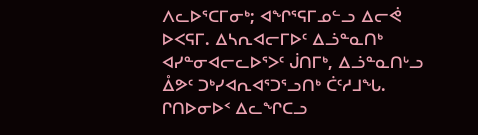ᐱᓚᐅᕐᑕᒥᓂᒃ; ᐊᖏᕐᕋᒥᓄᓪᓗ ᐃᓕᕚ ᐅᐸᕋᒥ. ᐃᓴᕆᐊᓕᒥᐅᑦ ᐃᓘᓐᓇᑎᒃ ᐊᓯᓐᓂᐊᓕᓚᐅᕐᐳᑦ ᒎᑎᒥᒃ, ᐃᓘᓐᓇᑎᒡᓗ ᐂᕗᑦ ᑐᒃᓯᐊᕆᐊᕐᑐᕐᓗᑎᒃ ᑖᑦᓱᒧᖓ. ᒋᑎᐅᓂᐅᑉ ᐃᓚᖏᑕᓗ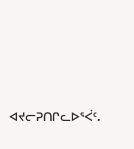ᐊᔪᓕᕈᑎᒋᓚᐅᕐᐹᑦ.